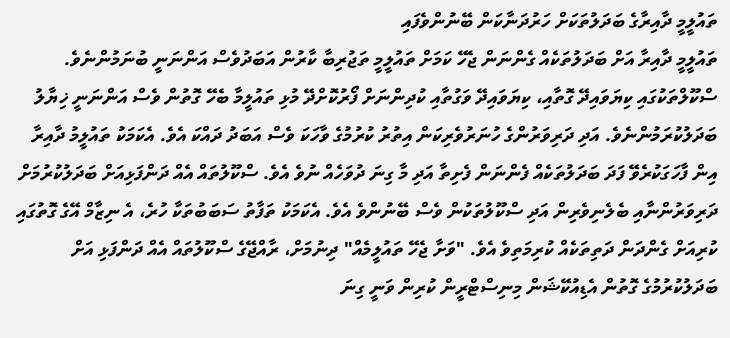ތައުލީމީ ދާއިރާގެ ބަދަލުތަކަށް ހަރުދަނާކަން ބޭނުންވެފައި
ތައުލީމީ ދާއިރާ އަށް ބަދަލުތަކެއް ގެންނަން ޖެހޭ ކަމަށް ތައުލީމީ ތަޖުރިބާ ކާރުން އަބަދުވެސް އަންނަނީ ބުނަމުންނެވެ. ސްކޫލްތަކުގައި ކިޔަވައިދޭ ގޮތާއި، ކިޔަވައިދޭ ވަގުތާއި ކުދިންނަށް ފޯރުކޮށްދޭ މުޅި ތައުލީމާ ބެހޭ ގޮތުން ވެސް އަންނަނީ ޚިޔާލު ބަދަލުކުރަމުންނެވެ. އަދި ދަރިވަރުންގެ ހުނަރުވެރިކަން އިތުރު ކުރުމުގެ ވާހަކަ ވެސް އަބަދު ދައްކަ އެވެ. އެކަމަކު ތައުލީމު ދާއިރާ އިން ފާހަގަކުރެވޭ ފަދަ ބަދަލުތަކެއް ފެންނަން ފެށިތާ އަދި މާ ގިނަ ދުވަހެއް ނުވެ އެވެ. ސްކޫލުތައް އެއް ދަންފަޅިއަށް ބަދަލުކުރުމަށް ދަރިވަރުންނާއި ބެލެނިވެރިން އަދި ސްކޫލުތަކުން ވެސް ބޭނުންވެ އެވެ. އެކަމަކު ތަފާތު ސަބަބުތަކާ ހުރެ، އެ ނިޒާމް އޭގެ ގޮތުގައި ކުރިއަށް ގެންދަން ދަތިތަކެއް ކުރިމަތިވެ އެވެ. "ވަށާ ޖެހޭ ތައުލީމެއް" ދިނުމަށް، ރާއްޖޭގެ ސްކޫލުތައް އެއް ދަންފަޅި އަށް ބަދަލުކުރުމުގެ ގޮތުން އެޑިއުކޭޝަން މިނިސްޓްރީން ކުރިން ވަނީ ގިނަ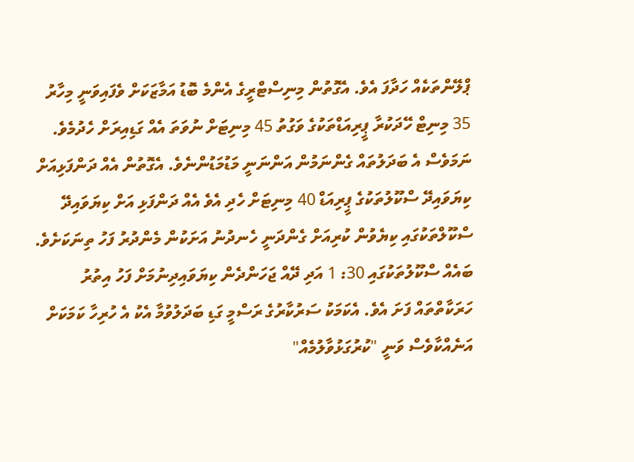ޕްލޭންތަކެއް ހަދާފަ އެވެ. އެގޮތުން މިނިސްޓްރީގެ އެންމެ ބޮޑު އަމާޒަކަށް ވެފައިވަނީ މިހާރު 35 މިނިޓް ހޭދަކުރާ ޕީރިއަޑްތަކުގެ ވަގުތު 45 މިނިޓަށް ނުވަތަ އެއް ގަޑިއިރަށް ހެދުމެވެ. ނަމަވެސް އެ ބަދަލުތައް ގެންނަމުން އަންނަނީ މަޑުމަޑުންނެވެ. އެގޮތުން އެއް ދަންފަޅިއަށް ކިޔަވައިދޭ ސްކޫލުތަކުގެ ޕީރިއަޑް 40 މިނިޓަށް ހެދި އެވެ އެއް ދަންފަޅި އަށް ކިޔަވައިދޭ ސްކޫލްތަކުގައި ކިޔެވުން ކުރިއަށް ގެންދަނީ ހެނދުނު އަށަކުން މެންދުރު ފަހު ތިނަކަށެވެ. ބައެއް ސްކޫލުތަކުގައި 30: 1 އަދި ދޭއް ޖަހަންދެން ކިޔަވައިދިނުމަށް ފަހު އިތުރު ހަރަކާތްތައް ފަށަ އެވެ. އެކަމަކު ސަރުކާރުގެ ރަސްމީ ގަޑި ބަދަލުވުމާ އެކު އެ ހުރިހާ ކަމަކަށް އަނެއްކާވެސް ވަނީ "ކުރުގަޅުވާލުމެއް"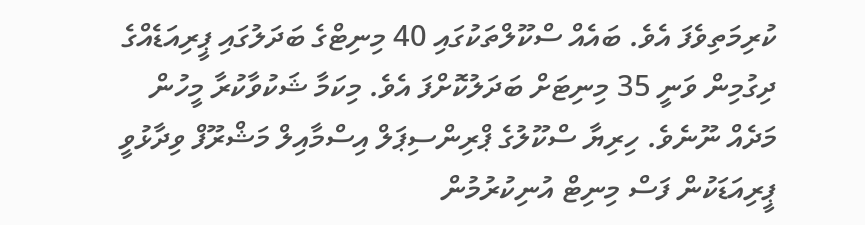ކުރިމަތިވެފަ އެވެ. ބައެއް ސްކޫލްތަކުގައި 40 މިނިޓްގެ ބަދަލުގައި ޕީރިއަޑެއްގެ ދިގުމިން ވަނީ 35 މިނިޓަށް ބަދަލުކޮށްފަ އެވެ. މިކަމާ ޝަކުވާކުރާ މީހުން މަދެއް ނޫނެވެ. ހިރިޔާ ސްކޫލުގެ ޕްރިންސިޕަލް އިސްމާއިލް މަޝްރޫފް ވިދާޅުވީ ޕީރިއަޑަކުން ފަސް މިނިޓް އުނިކުރުމުން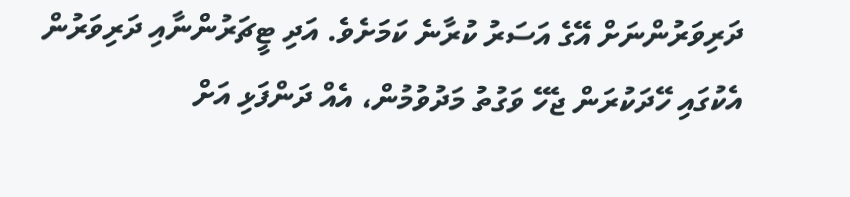ދަރިވަރުންނަށް އޭގެ އަސަރު ކުރާނެ ކަމަށެވެ. އަދި ޓީޗަރުންނާއި ދަރިވަރުން އެކުގައި ހޭދަކުރަން ޖެހޭ ވަގުތު މަދުވުމުން، އެއް ދަންފަޅި އަށް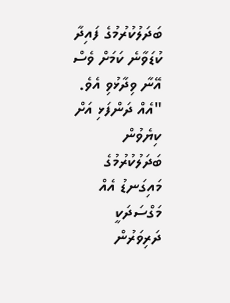ބަދަލުކުރުމުގެ ފައިދާ ކުޑަވާނެ ކަމަށް ވެސް އޭނާ ވިދާޅުވި އެވެ. "އެއް ދަންފަޅި އަށް ކިޔެވުން ބަދަލުކުރުމުގެ މައިގަނޑު އެއް މަގްސަދަކީ ދަރިވަރުން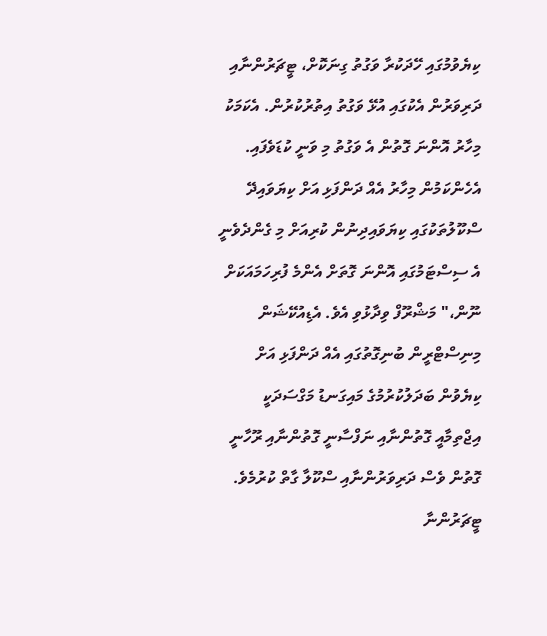ކިޔެވުމުގައި ހޭދަކުރާ ވަގުތު ގިނަކޮށް، ޓީޗަރުންނާއި ދަރިވަރުން އެކުގައި އުޅޭ ވަގުތު އިތުރުކުރުން. އެކަމަކު މިހާރު އޮންނަ ގޮތުން އެ ވަގުތު މި ވަނީ ކުޑަވެފައި. އެހެންކަމުން މިހާރު އެއް ދަންފަޅި އަށް ކިޔަވައިދޭ ސްކޫލުތަކުގައި ކިޔަވައިދިނުން ކުރިއަށް މި ގެންދެވެނީ އެ ސިސްޓަމުގައި އޮންނަ ގޮތަށް އެންމެ ފުރިހަމައަކަށް ނޫން،" މަޝްރޫފް ވިދާޅުވި އެވެ. އެޑިއުކޭޝަން މިނިސްޓްރީން ބުނިގޮތުގައި އެއް ދަންފަޅި އަށް ކިޔެވުން ބަދަލުކުރުމުގެ މައިގަނޑު މަގްސަދަކީ އިޖްތިމާއީ ގޮތުންނާއި ނަފްސާނީ ގޮތުންނާއި ރޫހާނީ ގޮތުން ވެސް ދަރިވަރުންނާއި ސްކޫލާ ގާތް ކުރުމެވެ. ޓީޗަރުންނާ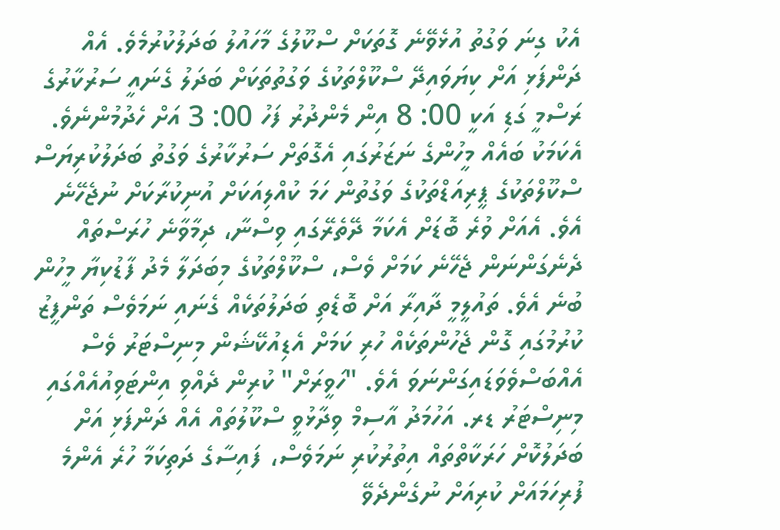އެކު ގިނަ ވަގުތު އުޅެވޭނެ ގޮތަކަށް ސްކޫލުގެ މާހައުލު ބަދަލުކުރުމެވެ. އެއް ދަންފަޅި އަށް ކިޔަވައިދޭ ސްކޫލްތަކުގެ ވަގުތުތަކަށް ބަދަލު ގެނައީ ސަރުކާރުގެ ރަސްމީ ގަޑި އަކީ 00: 8 އިން މެންދުރު ފަހު 00: 3 އަށް ހެދުމުންނެވެ. އެކަމަކު ބައެއް މީހުންގެ ނަޒަރުގައި އެގޮތަށް ސަރުކާރުގެ ވަގުތު ބަދަލުކުރިޔަސް ސްކޫލްތަކުގެ ޕީރިއަޑްތަކުގެ ވަގުތުން ހަމަ ކުއްލިއަކަށް އުނިކުރާކަށް ނުޖެހޭނެ އެވެ. އެއަށް ވުރެ ބޮޑަށް އެކަމާ ދޭތެރޭގައި ވިސްނާ، ދިމާވާނެ ހުރަސްތައް ދެނެގަންނަން ޖެހޭނެ ކަމަށް ވެސް، ސްކޫލްތަކުގެ މިބަދަލާ މެދު ފާޑުކިޔާ މީހުން ބުނެ އެވެ. ތައުލީމީ ދާއިރާ އަށް ބޮޑެތި ބަދަލުތަކެއް ގެނައި ނަމަވެސް ތަންފީޒު ކުރުމުގައި ގޮން ޖެހުންތަކެއް ހުރި ކަމަށް އެޑިއުކޭޝަން މިނިސްޓަރު ވެސް އެއްބަސްވެވަޑައިގަންނަވަ އެވެ. "ހަވީރަށް" ކުރިން ދެއްވި އިންޓަވިއުއެއްގައި މިނިސްޓަރު ޑރ. އަހުމަދު އާސިމް ވިދާޅުވީ ސްކޫލުތައް އެއް ދަންފަޅި އަށް ބަދަލުކޮށް ހަރަކާތްތައް އިތުރުކުރި ނަމަވެސް، ފައިސާގެ ދަތިކަމާ ހުރެ އެންމެ ފުރިހަމައަށް ކުރިއަށް ނުގެންދެވޭ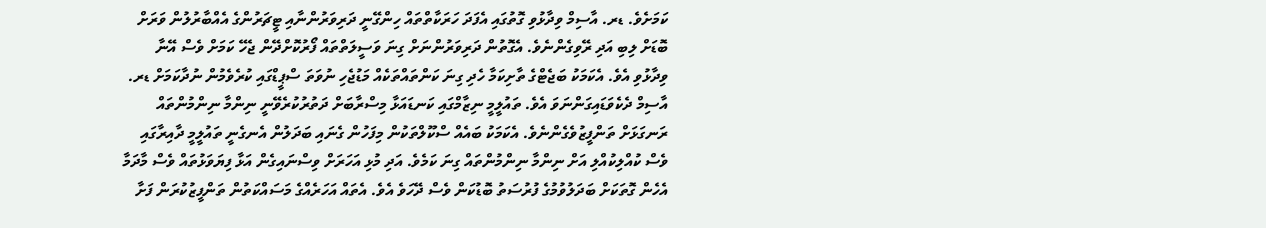ކަމަށެވެ. ޑރ. އާސިމް ވިދާޅުވި ގޮތުގައި އެފަދަ ހަރަކާތްތައް ހިންގޭނީ ދަރިވަރުންނާއި ޓީޗަރުންގެ އެއްބާރުލުން ވަރަށް ބޮޑަށް ލިބި އަދި ރޭވިގެންނެވެ. އެގޮތުން ދަރިވަރުންނަށް ގިނަ ވަސީލަތްތައް ފޯރުކޮށްދޭން ޖެހޭ ކަމަށް ވެސް އޭނާ ވިދާޅުވި އެވެ. އެކަމަކު ބަޖެޓްގެ ތާށިކަމާ ހެދި ގިނަ ކަންތައްތަކެއް މަޑުޖެހި ނުވަތަ ސްޕީޑްގައި ކުރެވެމުން ނުދާކަމަށް ޑރ. އާސިމް ދެކެވަޑައިގަންނަވަ އެވެ. ތައުލީމީ ނިޒާމްގައި ކަނޑައަޅާ މިސްރާބަށް ދަތުރުކުރެވޭނީ ނިންމާ ނިންމުންތައް ރަނގަޅަށް ތަންފީޒުވެގެންނެވެ. އެކަމަކު ބައެއް ސްކޫލްތަކުން މިފަހުން ގެނައި ބަދަލުން އެނގެނީ ތައުލީމީ ދާއިރާގައި ވެސް ކުއްލިކުއްލި އަށް ނިންމާ ނިންމުންތައް ގިނަ ކަމެވެ. އަދި މުޅި އަހަރަށް ވިސްނައިގެން އަޅާ ފިޔަވަޅުތައް ވެސް މާދަމާ އެހެން ގޮތަކަށް ބަދަލުވުމުގެ ފުރުސަތު ބޮޑުކަން ވެސް ދޭހަވެ އެވެ. އެތައް އަހަރެއްގެ މަސައްކަތުން ތަންފީޒުކުރަން ފަށާ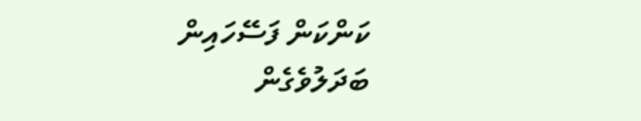ކަންކަން ފަސޭހައިން ބަދަލުވެގެން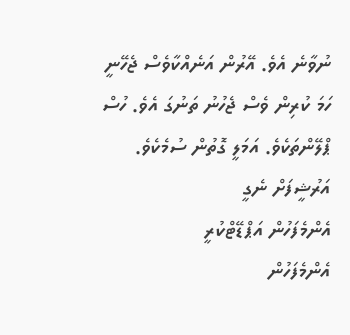ނުވާނެ އެވެ. އޭރުން އަނެއްކާވެސް ޖެހޭނީ ހަމަ ކުރިން ވެސް ޖެހުނު ތަނުގަ އެވެ. ހުސް ޕްލޭންތަކެވެ. އަމަލީ ގޮތުން ސުމެކެވެ.
އަރުޝީފަށް ނެގީ
އެންމެފަހުން އަޕްޑޭޓްކުރީ
އެންމެފަހުން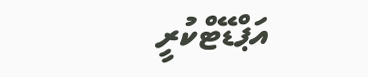އަޕްޑޭޓްކުރީ